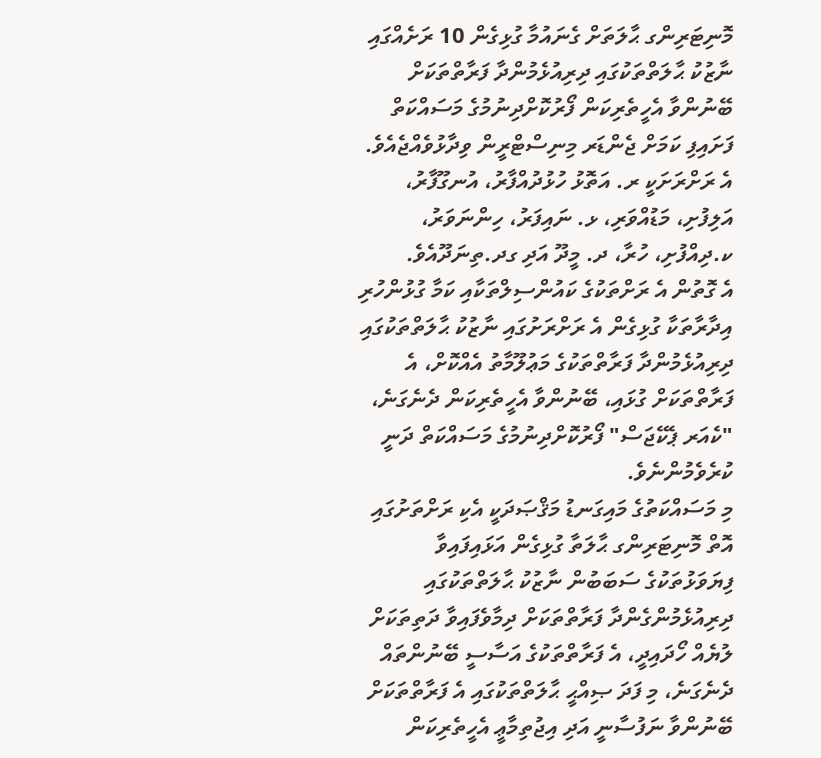މޮނިޓަރިންގ ޙާލަތަށް ގެނައުމާ ގުޅިގެން 10 ރަށެއްގައި ނާޒުކު ޙާލަތްތަކުގައި ދިރިއުޅެމުންދާ ފަރާތްތަކަށް ބޭނުންވާ އެހީތެރިކަން ފޯރުކޮށްދިނުމުގެ މަސައްކަތް ފަށައިފި ކަމަށް ޖެންޑަރ މިނިސްޓްރީން ވިދާޅުވެއްޖެއެވެ.
އެ ރަށްރަށަކީ ރ. އަތޮޅު ހުޅުދުއްފާރު، އުނގޫފާރު، އަލިފުށި، މަޑުއްވަރި، ޅ. ނައިފަރު، ހިންނަވަރު، ކ.ދިއްފުށި، ހުރާ، ދ. މީދޫ އަދި ގދ.ތިނަދޫއެވެ.
އެ ގޮތުން އެ ރަށްތަކުގެ ކައުންސިލްތަކާއި ކަމާ ގުޅުންހުރި އިދާރާތަކާ ގުޅިގެން އެ ރަށްރަށުގައި ނާޒުކު ޙާލަތްތަކުގައި ދިރިއުޅެމުންދާ ފަރާތްތަކުގެ މަޢުލޫމާތު އެއްކޮށް، އެ ފަރާތްތަކަށް ގުޅައި، ބޭނުންވާ އެހީތެރިކަން ދެނެގަނެ، "ކެއަރ ޕެކޭޖަސް" ފޯރުކޮށްދިނުމުގެ މަސައްކަތް ދަނީ ކުރެވެމުންނެވެ.
މި މަސައްކަތުގެ މައިގަނޑު މަޤްޞަދަކީ އެކި ރަށްތަށުގައި އޮތް މޮނިޓަރިންގ ޙާލަތާ ގުޅިގެން އަޅައިފައިވާ ފިޔަވަޅުތަކުގެ ސަބަބުން ނާޒުކު ޙާލަތްތަކުގައި ދިރިއުޅެމުންގެންދާ ފަރާތްތަކަށް ދިމާވެފައިވާ ދަތިތަކަށް ލުޔެއް ހޯދައިދީ، އެ ފަރާތްތަކުގެ އަސާސީ ބޭނުންތައް ދެނެގަނެ، މި ފަދަ ޞިއްޙީ ޙާލަތްތަކުގައި އެ ފަރާތްތަކަށް ބޭނުންވާ ނަފުސާނީ އަދި އިޖުތިމާޢީ އެހީތެރިކަން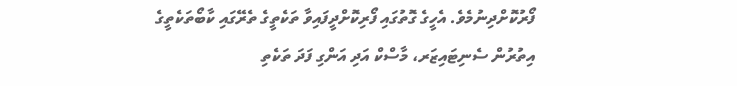ފޯރުކޮށްދިނުމެވެ. އެހީގެ ގޮތުގައި ފޯރިކޮށްދީފައިވާ ތަކެތީގެ ތެރޭގައި ކާބޯތަކެތީގެ އިތުރުން ސެނިޓައިޒަރ، މާސްކް އަދި އަންގި ފަދަ ތަކެތި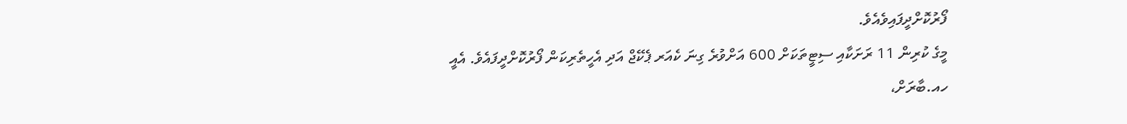ފޯރުކޮށްދީފައިވެއެވެ.
މީގެ ކުރިން 11 ރަށަކާއި ސިޓީތަކަށް 600 އަށްވުރެ ގިނަ ކެއަރ ޕެކޭޖް އަދި އެހީތެރިކަން ފޯރުކޮށްދީފައެވެ. އެއީ ހއ.ބާރަށް،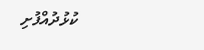ކުޅުދުއްފުށި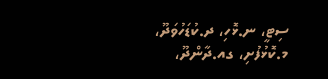ސިޓީ، ނ.ޅޮހި، ދ.ކުޑަހުވަދޫ، މ.ކޮޅުފުށި، ގއ.ދާންދޫ،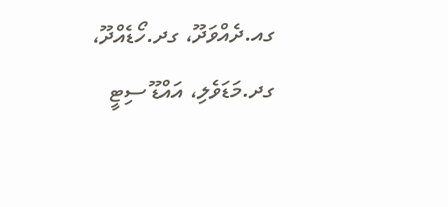ގއ.ދެއްވަދޫ، ގދ.ހޯޑެއްދޫ، ގދ.މަޑަވެލި، އައްޑޫ ސިޓީ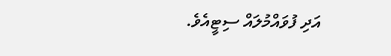އަދި ފުވައްމުލައް ސިޓީއެވެ.